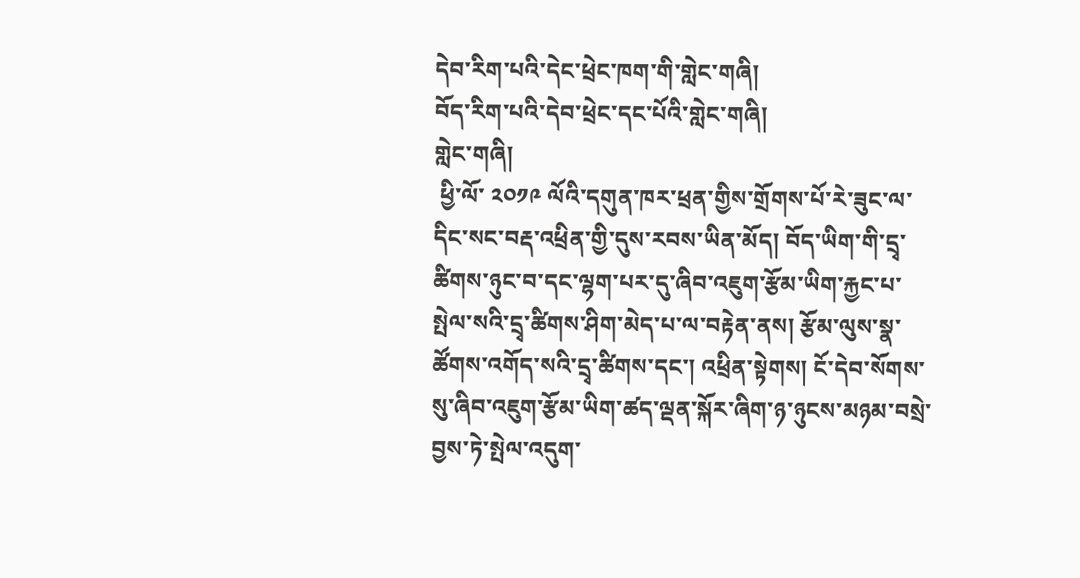དེབ་རིག་པའི་དེང་ཕྲེང་ཁག་གི་གླེང་གཞི།
བོད་རིག་པའི་དེབ་ཕྲེང་དང་པོའི་གླེང་གཞི།
གླེང་གཞི།
 ཕྱི་ལོ་ ༢༠༡༩ ལོའི་དགུན་ཁར་ཕྲན་གྱིས་གྲོགས་པོ་རེ་ཟུང་ལ་དིང་སང་བརྡ་འཕྲིན་གྱི་དུས་རབས་ཡིན་མོད། བོད་ཡིག་གི་དྲྭ་ཚིགས་ཉུང་བ་དང་ལྷག་པར་དུ་ཞིབ་འཇུག་རྩོམ་ཡིག་རྐྱང་པ་སྤེལ་སའི་དྲྭ་ཚིགས་ཤིག་མེད་པ་ལ་བརྟེན་ནས། རྩོམ་ལུས་སྣ་ཚོགས་འགོད་སའི་དྲྭ་ཚིགས་དང་། འཕྲིན་སྟེགས། ངོ་དེབ་སོགས་སུ་ཞིབ་འཇུག་རྩོམ་ཡིག་ཚད་ལྡན་སྐོར་ཞིག་ཉ་ཉུངས་མཉམ་བསྲེ་བྱས་ཏེ་སྤེལ་འདུག་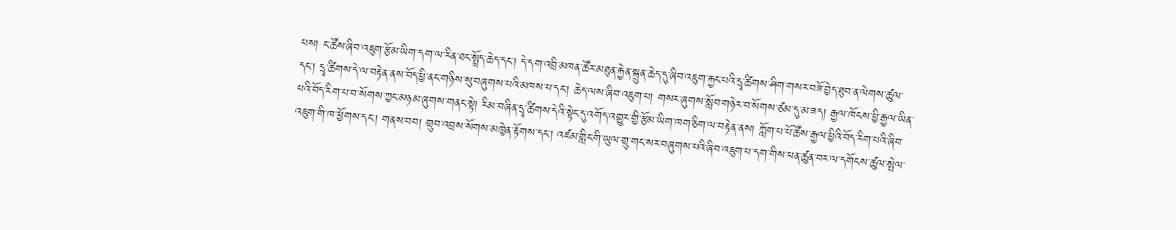པས། ང་ཚོས་ཞིབ་འཇུག་རྩོམ་ཡིག་དག་ལ་རིན་ཐང་སྤྲོད་ཆེད་དང་། དེ་དག་འབྲི་མཁན་ཚོར་མཐུན་རྐྱེན་སྐྲུན་ཆེད་དུ་ཞིབ་འཇུག་རྐྱང་པའི་དྲྭ་ཚིགས་ཤིག་གསར་བཟོ་བྱེད་ཐུབ་ན་ལེགས་ཚུལ་དང་། དྲྭ་ཚིགས་དེ་ལ་བརྟེན་ནས་བོད་ཕྱི་ནང་གཉིས་སུ་བཞུགས་པའི་མཁས་པ་དང་། ཆེད་ལས་ཞིབ་འཇུག་པ། གསར་ཞུགས་སློབ་གཉེར་བ་སོགས་ཙམ་དུ་མ་ཟད། རྒྱལ་ཁོངས་ཕྱི་རྒྱལ་ཡིན་པའི་བོད་རིག་པ་བ་སོགས་ཀྱང་མཉམ་ཞུགས་གནང་སྟེ། རིམ་བཞིན་དྲྭ་ཚིགས་དེའི་སྟེང་དུ་འགོད་འགྱུར་གྱི་རྩོམ་ཡིག་ཁག་ཅིག་ལ་བརྟེན་ནས། ཀློག་པ་པོ་ཚོས་རྒྱལ་ཕྱིའི་བོད་རིག་པའི་ཞིབ་འཇུག་གི་ཁ་ཕྱོགས་དང་། གནས་བབ། གྲུབ་འབྲས་སོགས་མཁྱེན་རྟོགས་དང་། འཛམ་གླིང་གི་ཡུལ་གྲུ་གང་སར་བཞུགས་པའི་ཞིབ་འཇུག་པ་དག་གིས་ཕན་ཚུན་བར་ལ་དགོངས་ཚུལ་སྤེལ་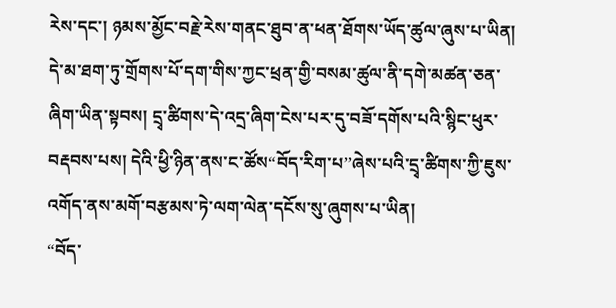རེས་དང་། ཉམས་མྱོང་བརྗེ་རེས་གནང་ཐུབ་ན་ཕན་ཐོགས་ཡོད་ཚུལ་ཞུས་པ་ཡིན། དེ་མ་ཐག་ཏུ་གྲོགས་པོ་དག་གིས་ཀྱང་ཕྲན་གྱི་བསམ་ཚུལ་ནི་དགེ་མཚན་ཅན་ཞིག་ཡིན་སྟབས། དྲྭ་ཚིགས་དེ་འདྲ་ཞིག་ངེས་པར་དུ་བཟོ་དགོས་པའི་སྙིང་ཕུར་བརྡབས་པས། དེའི་ཕྱི་ཉིན་ནས་ང་ཚོས“བོད་རིག་པ’’ཞེས་པའི་དྲྭ་ཚིགས་ཀྱི་ཇུས་འགོད་ནས་མགོ་བརྩམས་ཏེ་ལག་ལེན་དངོས་སུ་ཞུགས་པ་ཡིན།
“བོད་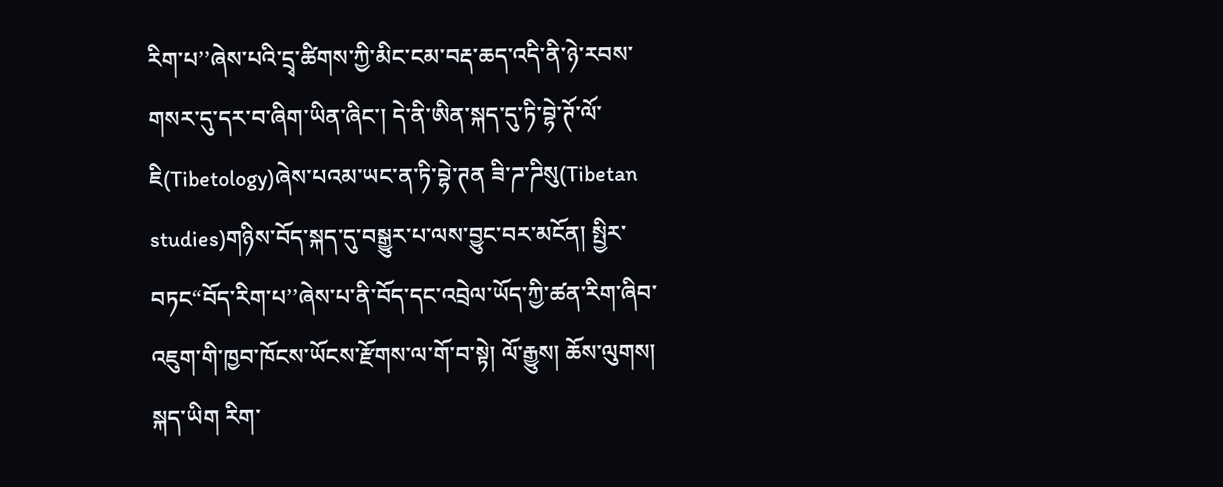རིག་པ’’ཞེས་པའི་དྲྭ་ཚིགས་ཀྱི་མིང་ངམ་བརྡ་ཆད་འདི་ནི་ཉེ་རབས་གསར་དུ་དར་བ་ཞིག་ཡིན་ཞིང་། དེ་ནི་ཨིན་སྐད་དུ་ཏི་བྷེ་ཊོ་ལོ་ཇི(Tibetology)ཞེས་པའམ་ཡང་ན་ཏི་བྷེ་ཊན ཟི་ཌ་ཌིསུ(Tibetan studies)གཉིས་བོད་སྐད་དུ་བསྒྱུར་པ་ལས་བྱུང་བར་མངོན། སྤྱིར་བཏང“བོད་རིག་པ’’ཞེས་པ་ནི་བོད་དང་འབྲེལ་ཡོད་ཀྱི་ཚན་རིག་ཞིབ་འཇུག་གི་ཁྱབ་ཁོངས་ཡོངས་རྫོགས་ལ་གོ་བ་སྟེ། ལོ་རྒྱུས། ཆོས་ལུགས། སྐད་ཡིག རིག་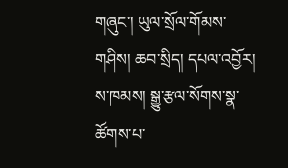གཞུང་། ཡུལ་སྲོལ་གོམས་གཤིས། ཆབ་སྲིད། དཔལ་འབྱོར། ས་ཁམས། སྒྱུ་རྩལ་སོགས་སྣ་ཚོགས་པ་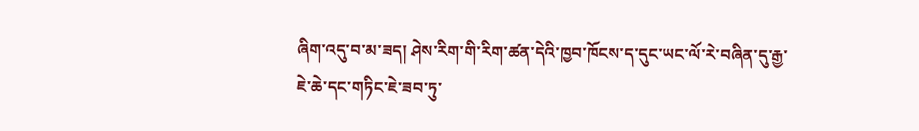ཞིག་འདུ་བ་མ་ཟད། ཤེས་རིག་གི་རིག་ཚན་དེའི་ཁྱབ་ཁོངས་ད་དུང་ཡང་ལོ་རེ་བཞིན་དུ་རྒྱ་ཇེ་ཆེ་དང་གཏིང་ཇེ་ཟབ་ཏུ་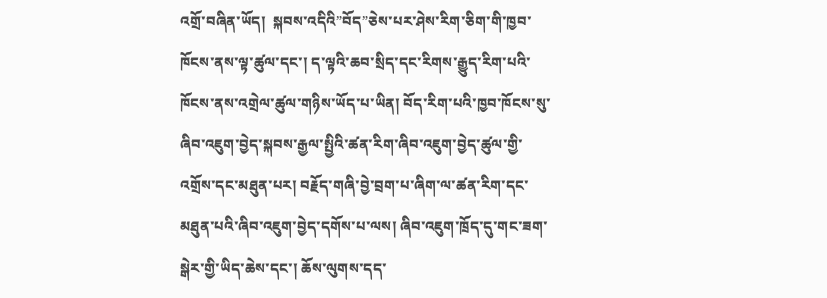འགྲོ་བཞིན་ཡོད།  སྐབས་འདིའི”བོད”ཅེས་པར་ཤེས་རིག་ཅིག་གི་ཁྱབ་ཁོངས་ནས་ལྟ་ཚུལ་དང་། ད་ལྟའི་ཆབ་སྲིད་དང་རིགས་རྒྱུད་རིག་པའི་ཁོངས་ནས་འགྲེལ་ཚུལ་གཉིས་ཡོད་པ་ཡིན། བོད་རིག་པའི་ཁྱབ་ཁོངས་སུ་ཞིབ་འཇུག་བྱེད་སྐབས་རྒྱལ་སྤྱིའི་ཚན་རིག་ཞིབ་འཇུག་བྱེད་ཚུལ་གྱི་འགྲོས་དང་མཐུན་པར། བརྗོད་གཞི་བྱེ་བྲག་པ་ཞིག་ལ་ཚན་རིག་དང་མཐུན་པའི་ཞིབ་འཇུག་བྱེད་དགོས་པ་ལས། ཞིབ་འཇུག་ཁྲོད་དུ་གང་ཟག་སྒེར་གྱི་ཡིད་ཆེས་དང་། ཆོས་ལུགས་དད་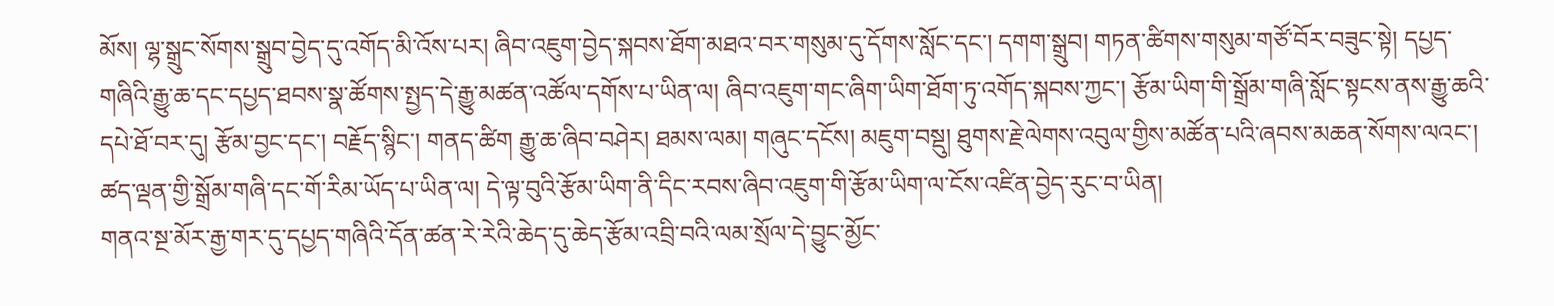མོས། ལྷ་སྒྲུང་སོགས་སྒྲུབ་བྱེད་དུ་འགོད་མི་འོས་པར། ཞིབ་འཇུག་བྱེད་སྐབས་ཐོག་མཐའ་བར་གསུམ་དུ་དོགས་སློང་དང་། དགག་སྒྲུབ། གཏན་ཚིགས་གསུམ་གཙོ་བོར་བཟུང་སྟེ། དཔྱད་གཞིའི་རྒྱུ་ཆ་དང་དཔྱད་ཐབས་སྣ་ཚོགས་སྤྱད་དེ་རྒྱུ་མཚན་འཚོལ་དགོས་པ་ཡིན་ལ། ཞིབ་འཇུག་གང་ཞིག་ཡིག་ཐོག་ཏུ་འགོད་སྐབས་ཀྱང་། རྩོམ་ཡིག་གི་སྒྲོམ་གཞི་སློང་སྟངས་ནས་རྒྱུ་ཆའི་དཔེ་ཐོ་བར་དུ། རྩོམ་བྱང་དང་། བརྗོད་སྙིང་། གནད་ཚིག རྒྱུ་ཆ་ཞིབ་བཤེར། ཐམས་ལམ། གཞུང་དངོས། མཇུག་བསྡུ། ཐུགས་རྗེ་ལེགས་འབུལ་གྱིས་མཚོན་པའི་ཞབས་མཆན་སོགས་ལའང་། ཚད་ལྡན་གྱི་སྒྲོམ་གཞི་དང་གོ་རིམ་ཡོད་པ་ཡིན་ལ། དེ་ལྟ་བུའི་རྩོམ་ཡིག་ནི་དིང་རབས་ཞིབ་འཇུག་གི་རྩོམ་ཡིག་ལ་ངོས་འཛིན་བྱེད་རུང་བ་ཡིན།
གནའ་སྔ་མོར་རྒྱ་གར་དུ་དཔྱད་གཞིའི་དོན་ཚན་རེ་རེའི་ཆེད་དུ་ཆེད་རྩོམ་འབྲི་བའི་ལམ་སྲོལ་དེ་བྱུང་མྱོང་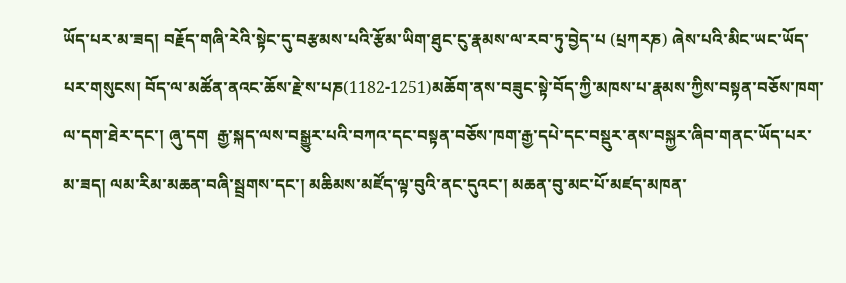ཡོད་པར་མ་ཟད། བརྗོད་གཞི་རེའི་སྟེང་དུ་བརྩམས་པའི་རྩོམ་ཡིག་ཐུང་ངུ་རྣམས་ལ་རབ་ཏུ་བྱེད་པ (པྲཀརཎ) ཞེས་པའི་མིང་ཡང་ཡོད་པར་གསུངས། བོད་ལ་མཚོན་ནའང་ཆོས་རྗེ་ས་པཎ(1182-1251)མཆོག་ནས་བཟུང་སྟེ་བོད་ཀྱི་མཁས་པ་རྣམས་ཀྱིས་བསྟན་བཅོས་ཁག་ལ་དག་ཐེར་དང་། ཞུ་དག  རྒྱ་སྐད་ལས་བསྒྱུར་པའི་བཀའ་དང་བསྟན་བཅོས་ཁག་རྒྱ་དཔེ་དང་བསྡུར་ནས་བསྐྱར་ཞིབ་གནང་ཡོད་པར་མ་ཟད། ལམ་རིམ་མཆན་བཞི་སྦྲགས་དང་། མཆིམས་མཛོད་ལྟ་བུའི་ནང་དུའང་། མཆན་བུ་མང་པོ་མཛད་མཁན་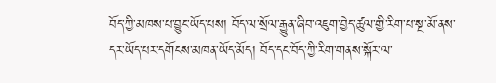བོད་ཀྱི་མཁས་པ་བྱུང་ཡོད་པས། བོད་ལ་སྲོལ་རྒྱུན་ཞིབ་འཇུག་བྱེད་ཚུལ་གྱི་རིག་པ་སྔ་མོ་ནས་དར་ཡོད་པར་དགོངས་མཁན་ཡོད་མོད། བོད་དང་བོད་ཀྱི་རིག་གནས་སྐོར་ལ་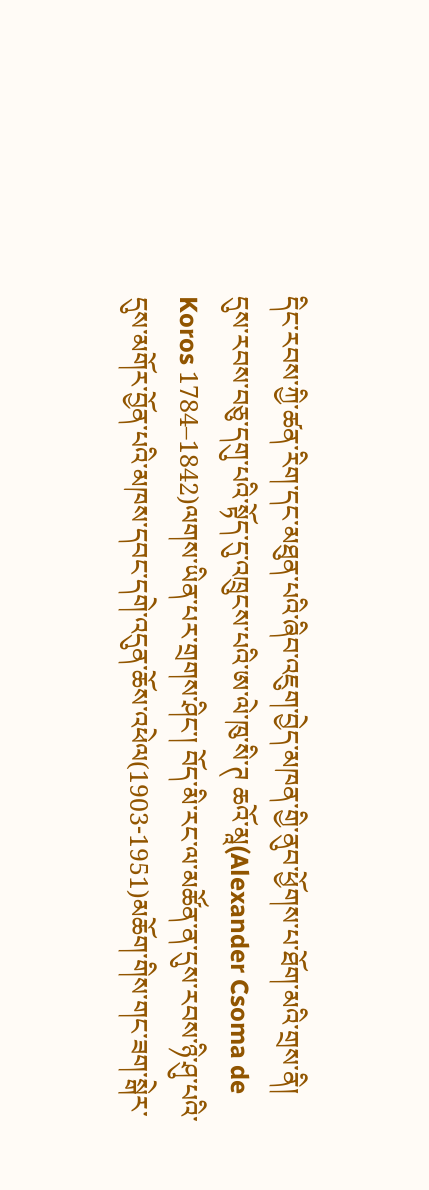དིང་རབས་ཀྱི་ཚན་རིག་དང་མཐུན་པའི་ཞིབ་འཇུག་བྱེད་མཁན་གྱི་ནུབ་ཕྱོགས་པ་ཐོག་མའི་གྲས་ནི། དུས་རབས་བཅུ་དགུ་པའི་སྟོད་དུ་འཁྲུངས་པའི་ཨ་ལེ་ཁུ་སི་ཊ ཆའོ་མཱ(Alexander Csoma de Koros 1784–1842)ལགས་ཡིན་པར་གྲགས་ཤིང་། བོད་མི་རང་ལ་མཚོན་ན་དུས་རབས་ཉི་ཤུ་པའི་དུས་མགོར་བྱོན་པའི་མཁས་དབང་དགེ་འདུན་ཆོས་འཕེལ(1903-1951)མཆོག་གིས་གང་ཟག་སྒེར་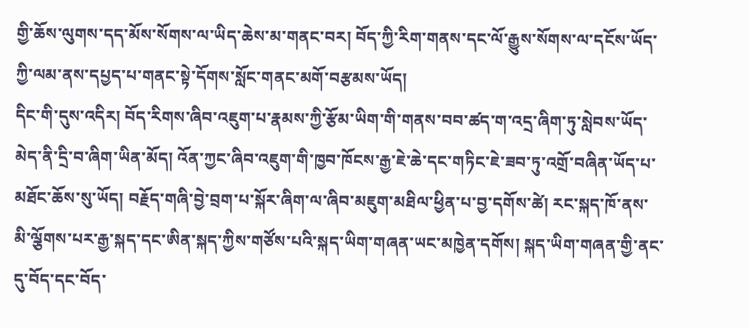གྱི་ཆོས་ལུགས་དད་མོས་སོགས་ལ་ཡིད་ཆེས་མ་གནང་བར། བོད་ཀྱི་རིག་གནས་དང་ལོ་རྒྱུས་སོགས་ལ་དངོས་ཡོད་ཀྱི་ལམ་ནས་དཔྱད་པ་གནང་སྟེ་དོགས་སློང་གནང་མགོ་བརྩམས་ཡོད།
དིང་གི་དུས་འདིར། བོད་རིགས་ཞིབ་འཇུག་པ་རྣམས་ཀྱི་རྩོམ་ཡིག་གི་གནས་བབ་ཚད་ག་འདྲ་ཞིག་ཏུ་སླེབས་ཡོད་མེད་ནི་དྲི་བ་ཞིག་ཡིན་མོད། འོན་ཀྱང་ཞིབ་འཇུག་གི་ཁྱབ་ཁོངས་རྒྱ་ཇེ་ཆེ་དང་གཏིང་ཇེ་ཟབ་ཏུ་འགྲོ་བཞིན་ཡོད་པ་མཐོང་ཆོས་སུ་ཡོད། བརྗོད་གཞི་བྱེ་བྲག་པ་སྐོར་ཞིག་ལ་ཞིབ་མཇུག་མཐིལ་ཕྱིན་པ་བྱ་དགོས་ཚེ། རང་སྐད་ཁོ་ནས་མི་ལྕོགས་པར་རྒྱ་སྐད་དང་ཨིན་སྐད་ཀྱིས་གཙོས་པའི་སྐད་ཡིག་གཞན་ཡང་མཁྱེན་དགོས། སྐད་ཡིག་གཞན་གྱི་ནང་དུ་བོད་དང་བོད་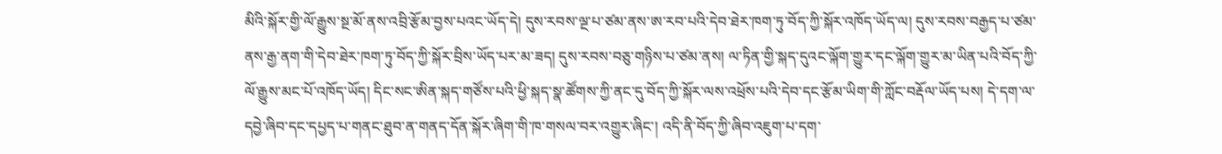མིའི་སྐོར་གྱི་ལོ་རྒྱུས་སྔ་མོ་ནས་འབྲི་རྩོམ་བྱས་པའང་ཡོད་དེ། དུས་རབས་ལྔ་པ་ཙམ་ནས་ཨ་རབ་པའི་དེབ་ཐེར་ཁག་ཏུ་བོད་ཀྱི་སྐོར་འཁོད་ཡོད་ལ། དུས་རབས་བརྒྱད་པ་ཙམ་ནས་རྒྱ་ནག་གི་དེབ་ཐེར་ཁག་ཏུ་བོད་ཀྱི་སྐོར་བྲིས་ཡོད་པར་མ་ཟད། དུས་རབས་བཅུ་གཉིས་པ་ཙམ་ནས། ལ་ཏིན་གྱི་སྐད་དུའང་ལྐོག་གྱུར་དང་ལྐོག་གྱུར་མ་ཡིན་པའི་བོད་ཀྱི་ལོ་རྒྱུས་མང་པོ་འཁོད་ཡོད། དིང་སང་ཨིན་སྐད་གཙོས་པའི་ཕྱི་སྐད་སྣ་ཚོགས་ཀྱི་ནང་དུ་བོད་ཀྱི་སྐོར་ལས་འཕྲོས་པའི་དེབ་དང་རྩོམ་ཡིག་གི་ཀློང་བརྡོལ་ཡོད་པས། དེ་དག་ལ་དབྱེ་ཞིབ་དང་དཔྱད་པ་གནང་ཐུབ་ན་གནད་དོན་སྐོར་ཞིག་གི་ཁ་གསལ་བར་འགྱུར་ཞིང་། འདི་ནི་བོད་ཀྱི་ཞིབ་འཇུག་པ་དག་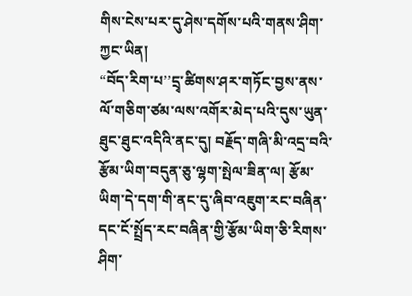གིས་ངེས་པར་དུ་ཤེས་དགོས་པའི་གནས་ཤིག་ཀྱང་ཡིན།
“བོད་རིག་པ’’དྲྭ་ཚིགས་ཤར་གཏོང་བྱས་ནས་ལོ་གཅིག་ཙམ་ལས་འགོར་མེད་པའི་དུས་ཡུན་ཐུང་ཐུང་འདིའི་ནང་དུ། བརྗོད་གཞི་མི་འདྲ་བའི་རྩོམ་ཡིག་བདུན་ཅུ་ལྷག་སྤེལ་ཟིན་ལ། རྩོམ་ཡིག་དེ་དག་གི་ནང་དུ་ཞིབ་འཇུག་རང་བཞིན་དང་ངོ་སྤྲོད་རང་བཞིན་གྱི་རྩོམ་ཡིག་ཅི་རིགས་ཤིག་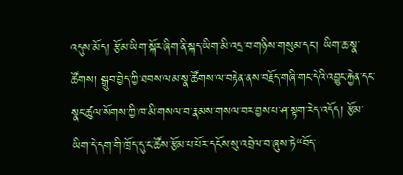འདུས་མོད། རྩོམ་ཡིག་སྐོར་ཞིག་ནི་སྐད་ཡིག་མི་འདྲ་བ་གཉིས་གསུམ་དང་། ཡིག་ཆ་སྣ་ཚོགས། སྒྲུབ་བྱེད་ཀྱི་ཐབས་ལམ་སྣ་ཚོགས་ལ་བརྟེན་ནས་བརྗོད་གཞི་གང་དེའི་འབྱུང་རྐྱེན་དང་སྣང་ཚུལ་སོགས་ཀྱི་ཁ་མི་གསལ་བ་རྣམས་གསལ་བར་བྱས་པ་ཤ་སྟག་རེད་འདོད། རྩོམ་ཡིག་དེ་དག་གི་ཁྲོད་དུ་ང་ཚོས་རྩོམ་པ་པོར་དངོས་སུ་འབྲེལ་བ་ཞུས་ཏེ“བོད་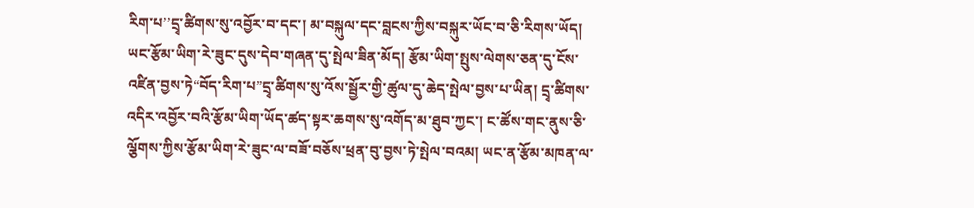རིག་པ’’དྲྭ་ཚིགས་སུ་འབྱོར་བ་དང་། མ་བསྐུལ་དང་བླངས་ཀྱིས་བསྐུར་ཡོང་བ་ཅི་རིགས་ཡོད། ཡང་རྩོམ་ཡིག་རེ་ཟུང་དུས་དེབ་གཞན་དུ་སྤེལ་ཟིན་མོད། རྩོམ་ཡིག་སྤུས་ལེགས་ཅན་དུ་ངོས་འཛིན་བྱས་ཏེ“བོད་རིག་པ”དྲྭ་ཚིགས་སུ་འོས་སྦྱོར་གྱི་ཚུལ་དུ་ཆེད་སྤེལ་བྱས་པ་ཡིན། དྲྭ་ཚིགས་འདིར་འབྱོར་བའི་རྩོམ་ཡིག་ཡོད་ཚད་སྟར་ཆགས་སུ་འགོད་མ་ཐུབ་ཀྱང་། ང་ཚོས་གང་ནུས་ཅི་ལྕོགས་ཀྱིས་རྩོམ་ཡིག་རེ་ཟུང་ལ་བཟོ་བཅོས་ཕྲན་བུ་བྱས་ཏེ་སྤེལ་བའམ། ཡང་ན་རྩོམ་མཁན་ལ་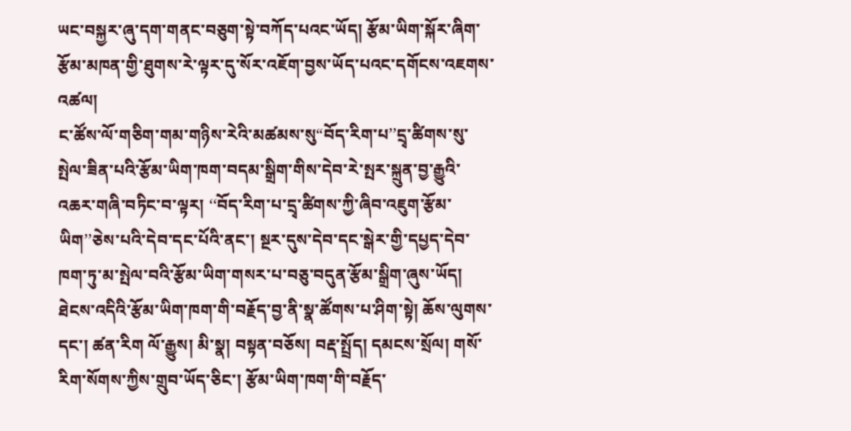ཡང་བསྐྱར་ཞུ་དག་གནང་བཅུག་སྟེ་བཀོད་པའང་ཡོད། རྩོམ་ཡིག་སྐོར་ཞིག་རྩོམ་མཁན་གྱི་ཐུགས་རེ་ལྟར་དུ་སོར་འཇོག་བྱས་ཡོད་པའང་དགོངས་འཇགས་འཚལ།
ང་ཚོས་ལོ་གཅིག་གམ་གཉིས་རེའི་མཚམས་སུ“བོད་རིག་པ’’དྲྭ་ཚིགས་སུ་སྤེལ་ཟིན་པའི་རྩོམ་ཡིག་ཁག་བདམ་སྒྲིག་གིས་དེབ་རེ་སྤར་སྐྲུན་བྱ་རྒྱུའི་འཆར་གཞི་བཏིང་བ་ལྟར། ‘‘བོད་རིག་པ་དྲྭ་ཚིགས་ཀྱི་ཞིབ་འཇུག་རྩོམ་ཡིག’’ཅེས་པའི་དེབ་དང་པོའི་ནང་། སྔར་དུས་དེབ་དང་སྒེར་གྱི་དཔྱད་དེབ་ཁག་ཏུ་མ་སྤེལ་བའི་རྩོམ་ཡིག་གསར་པ་བཅུ་བདུན་རྩོམ་སྒྲིག་ཞུས་ཡོད།  ཐེངས་འདིའི་རྩོམ་ཡིག་ཁག་གི་བརྗོད་བྱ་ནི་སྣ་ཚོགས་པ་ཤིག་སྟེ། ཆོས་ལུགས་དང་། ཚན་རིག ལོ་རྒྱུས། མི་སྣ། བསྟན་བཅོས། བརྡ་སྤྲོད། དམངས་སྲོལ། གསོ་རིག་སོགས་ཀྱིས་གྲུབ་ཡོད་ཅིང་། རྩོམ་ཡིག་ཁག་གི་བརྗོད་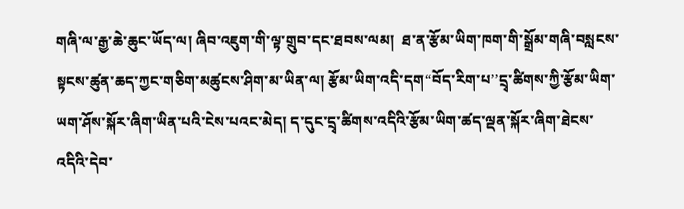གཞི་ལ་རྒྱ་ཆེ་ཆུང་ཡོད་ལ། ཞིབ་འཇུག་གི་ལྟ་གྲུབ་དང་ཐབས་ལམ།  ཐ་ན་རྩོམ་ཡིག་ཁག་གི་སྒྲོམ་གཞི་བསླངས་སྟངས་ཚུན་ཆད་ཀྱང་གཅིག་མཚུངས་ཤིག་མ་ཡིན་ལ། རྩོམ་ཡིག་འདི་དག“བོད་རིག་པ’’དྲྭ་ཚིགས་ཀྱི་རྩོམ་ཡིག་ཡག་ཤོས་སྐོར་ཞིག་ཡིན་པའི་ངེས་པའང་མེད། ད་དུང་དྲྭ་ཚིགས་འདིའི་རྩོམ་ཡིག་ཚད་ལྡན་སྐོར་ཞིག་ཐེངས་འདིའི་དེབ་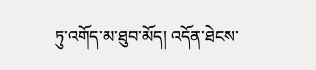ཏུ་འགོད་མ་ཐུབ་མོད། འདོན་ཐེངས་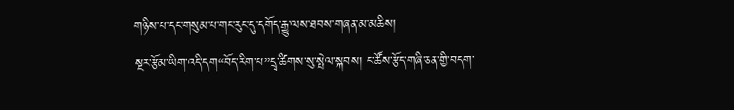གཉིས་པ་དང་གསུམ་པ་གང་རུང་དུ་དགོད་རྒྱུ་ལས་ཐབས་གཞན་མ་མཆིས།
སྔར་རྩོམ་ཡིག་འདི་དག“བོད་རིག་པ’’དྲྭ་ཚིགས་སུ་སྤེལ་སྐབས། ང་ཚོས་རྩོད་གཞི་ཅན་གྱི་བདག་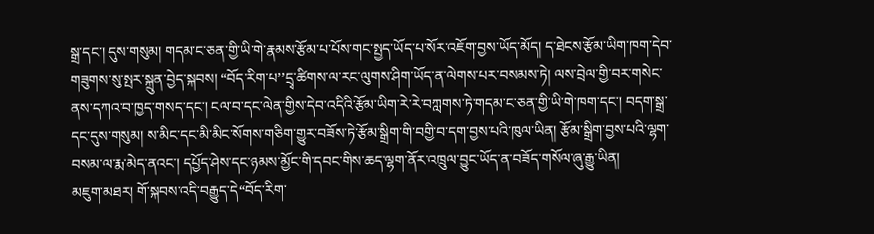སྒྲ་དང་། དུས་གསུམ། གདམ་ང་ཅན་གྱི་ཡི་གེ་རྣམས་རྩོམ་པ་པོས་གང་སྤྱད་ཡོད་པ་སོར་འཇོག་བྱས་ཡོད་མོད། ད་ཐེངས་རྩོམ་ཡིག་ཁག་དེབ་གཟུགས་སུ་སྤར་སྐྲུན་བྱེད་སྐབས། “བོད་རིག་པ’’དྲྭ་ཚིགས་ལ་རང་ལུགས་ཤིག་ཡོད་ན་ལེགས་པར་བསམས་ཏེ། ལས་བྲེལ་གྱི་བར་གསེང་ནས་དཀའ་བ་ཁྱད་གསད་དང་། ངལ་བ་དང་ལེན་གྱིས་དེབ་འདིའི་རྩོམ་ཡིག་རེ་རེ་བཀླགས་ཏེ་གདམ་ང་ཅན་གྱི་ཡི་གེ་ཁག་དང་། བདག་སྒྲ་དང་དུས་གསུམ། ས་མིང་དང་མི་མིང་སོགས་གཅིག་གྱུར་བཟོས་ཏེ་རྩོམ་སྒྲིག་གི་བགྱི་བ་དག་བྱས་པའི་ཁུལ་ཡིན། རྩོམ་སྒྲིག་བྱས་པའི་ལྷག་བསམ་ལ་རྨ་མེད་ནའང་། དཔྱོད་ཤེས་དང་ཉམས་མྱོང་གི་དབང་གིས་ཆད་ལྷག་ནོར་འཁྲུལ་བྱུང་ཡོད་ན་བཟོད་གསོལ་ཞུ་རྒྱུ་ཡིན།
མཇུག་མཐར། གོ་སྐབས་འདི་བརྒྱུད་དེ“བོད་རིག་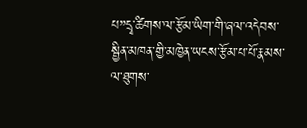པ’’དྲྭ་ཚིགས་ལ་རྩོམ་ཡིག་གི་ཞལ་འདེབས་སྦྱིན་མཁན་གྱི་མཁྱེན་ཡངས་རྩོམ་པ་པོ་རྣམས་ལ་ཐུགས་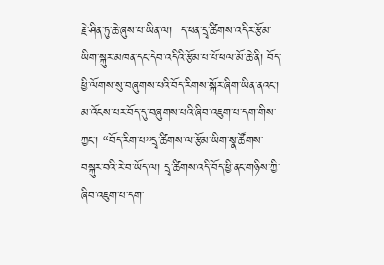རྗེ་ཤིན་ཏུ་ཆེ་ཞུས་པ་ཡིན་ལ།  ད་ཕན་དྲྭ་ཚིགས་འདིར་རྩོམ་ཡིག་སྐུར་མཁན་དང་དེབ་འདིའི་རྩོམ་པ་པོ་ཕལ་མོ་ཆེ་ནི། བོད་ཕྱི་ལོགས་སུ་བཞུགས་པའི་བོད་རིགས་སྐོར་ཞིག་ཡིན་ནའང་། མ་འོངས་པར་བོད་དུ་བཞུགས་པའི་ཞིབ་འཇུག་པ་དག་གིས་ཀྱང་། “བོད་རིག་པ’’དྲྭ་ཚིགས་ལ་རྩོམ་ཡིག་སྣ་ཚོགས་བསྐུར་བའི་རེ་བ་ཡོད་ལ། དྲྭ་ཚིགས་འདི་བོད་ཕྱི་ནང་གཉིས་ཀྱི་ཞིབ་འཇུག་པ་དག་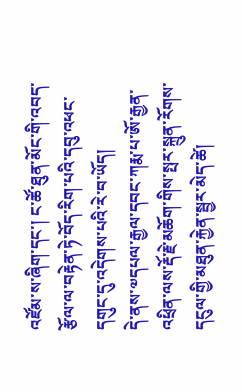འཛོམ་ས་ཞིག་དང་། ང་ཚོ་ཐུན་མོང་གི་འབད་རྩོལ་ལ་བརྟེན་ཏེ་བོད་རིག་པའི་དབུ་འཕང་དགུང་དུ་འདེགས་པའི་རེ་བ་ཡོད།
དེ་ནས་༧དཔལ་རྒྱལ་དབང་ཀརྨ་པ་ཨོ་རྒྱན་འཕྲིན་ལས་རྡོ་རྗེ་མཆོག་གིས་སྤར་སྐྲུན་རོགས་དངུལ་གྱི་མཐུན་རྐྱེན་སྦྱར་མེད་ཚེ།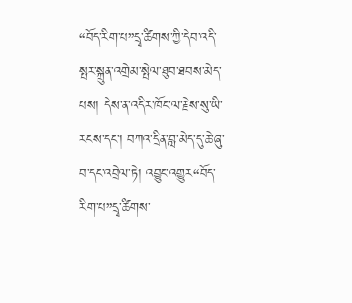“བོད་རིག་པ’’དྲྭ་ཚིགས་ཀྱི་དེབ་འདི་སྤར་སྐྲུན་འགྲེམ་སྤེལ་ཐུབ་ཐབས་མེད་པས། དེས་ན་འདིར་ཁོང་ལ་རྗེས་སུ་ཡི་རངས་དང་། བཀའ་དྲིན་བླ་མེད་དུ་ཆེ་ཞུ་བ་དང་འབྲེལ་ཏེ། འབྱུང་འགྱུར“བོད་རིག་པ’’དྲྭ་ཚིགས་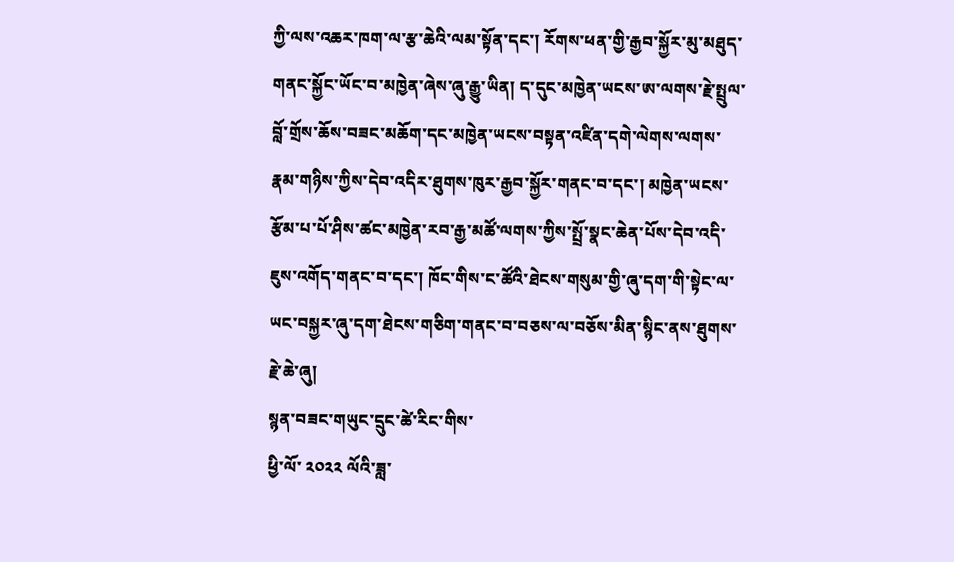ཀྱི་ལས་འཆར་ཁག་ལ་རྩ་ཆེའི་ལམ་སྟོན་དང་། རོགས་ཕན་གྱི་རྒྱབ་སྐྱོར་མུ་མཐུད་གནང་སྐྱོང་ཡོང་བ་མཁྱེན་ཞེས་ཞུ་རྒྱུ་ཡིན། ད་དུང་མཁྱེན་ཡངས་ཨ་ལགས་རྗེ་སྤྲུལ་བློ་གྲོས་ཆོས་བཟང་མཆོག་དང་མཁྱེན་ཡངས་བསྟན་འཛིན་དགེ་ལེགས་ལགས་རྣམ་གཉིས་ཀྱིས་དེབ་འདིར་ཐུགས་ཁུར་རྒྱབ་སྐྱོར་གནང་བ་དང་། མཁྱེན་ཡངས་རྩོམ་པ་པོ་ཤིས་ཚང་མཁྱེན་རབ་རྒྱ་མཚོ་ལགས་ཀྱིས་སྤྲོ་སྣང་ཆེན་པོས་དེབ་འདི་ཇུས་འགོད་གནང་བ་དང་། ཁོང་གིས་ང་ཚོའི་ཐེངས་གསུམ་གྱི་ཞུ་དག་གི་སྟེང་ལ་ཡང་བསྐྱར་ཞུ་དག་ཐེངས་གཅིག་གནང་བ་བཅས་ལ་བཅོས་མིན་སྙིང་ནས་ཐུགས་རྗེ་ཆེ་ཞུ།
སྙན་བཟང་གཡུང་དྲུང་ཚེ་རིང་གིས་
ཕྱི་ལོ་ ༢༠༢༢ ལོའི་ཟླ་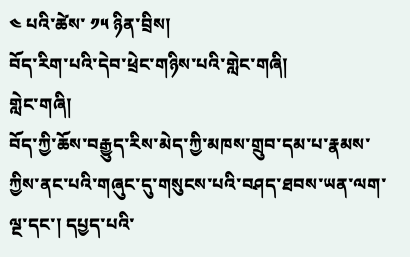༤ པའི་ཚེས་ ༡༥ ཉིན་བྲིས།
བོད་རིག་པའི་དེབ་ཕྲེང་གཉིས་པའི་གླེང་གཞི།
གླེང་གཞི།
བོད་ཀྱི་ཆོས་བརྒྱུད་རིས་མེད་ཀྱི་མཁས་གྲུབ་དམ་པ་རྣམས་ཀྱིས་ནང་པའི་གཞུང་དུ་གསུངས་པའི་བཤད་ཐབས་ཡན་ལག་ལྔ་དང་། དཔྱད་པའི་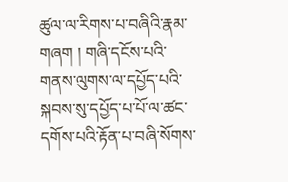ཚུལ་ལ་རིགས་པ་བཞིའི་རྣམ་གཞག ། གཞི་དངོས་པའི་གནས་ལུགས་ལ་དཔྱོད་པའི་སྐབས་སུ་དཔྱོད་པ་པོ་ལ་ཚང་དགོས་པའི་རྟོན་པ་བཞི་སོགས་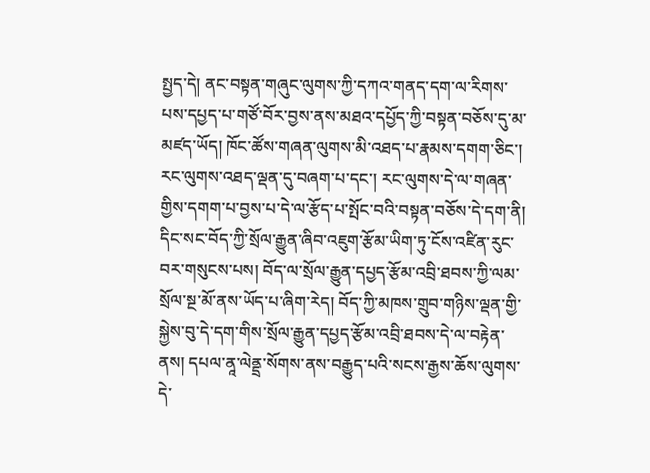སྤྱད་དེ། ནང་བསྟན་གཞུང་ལུགས་ཀྱི་དཀའ་གནད་དག་ལ་རིགས་པས་དཔྱད་པ་གཙོ་བོར་བྱས་ནས་མཐའ་དཔྱོད་ཀྱི་བསྟན་བཅོས་དུ་མ་མཛད་ཡོད། ཁོང་ཚོས་གཞན་ལུགས་མི་འཐད་པ་རྣམས་དགག་ཅིང་། རང་ལུགས་འཐད་ལྡན་དུ་བཞག་པ་དང་། རང་ལུགས་དེ་ལ་གཞན་གྱིས་དགག་པ་བྱས་པ་དེ་ལ་རྩོད་པ་སྤོང་བའི་བསྟན་བཅོས་དེ་དག་ནི། དིང་སང་བོད་ཀྱི་སྲོལ་རྒྱུན་ཞིབ་འཇུག་རྩོམ་ཡིག་ཏུ་ངོས་འཛིན་རུང་བར་གསུངས་པས། བོད་ལ་སྲོལ་རྒྱུན་དཔྱད་རྩོམ་འབྲི་ཐབས་ཀྱི་ལམ་སྲོལ་སྔ་མོ་ནས་ཡོད་པ་ཞིག་རེད། བོད་ཀྱི་མཁས་གྲུབ་གཉིས་ལྡན་གྱི་སྐྱེས་བུ་དེ་དག་གིས་སྲོལ་རྒྱུན་དཔྱད་རྩོམ་འབྲི་ཐབས་དེ་ལ་བརྟེན་ནས། དཔལ་ནཱ་ལེནྡྲ་སོགས་ནས་བརྒྱུད་པའི་སངས་རྒྱས་ཆོས་ལུགས་དེ་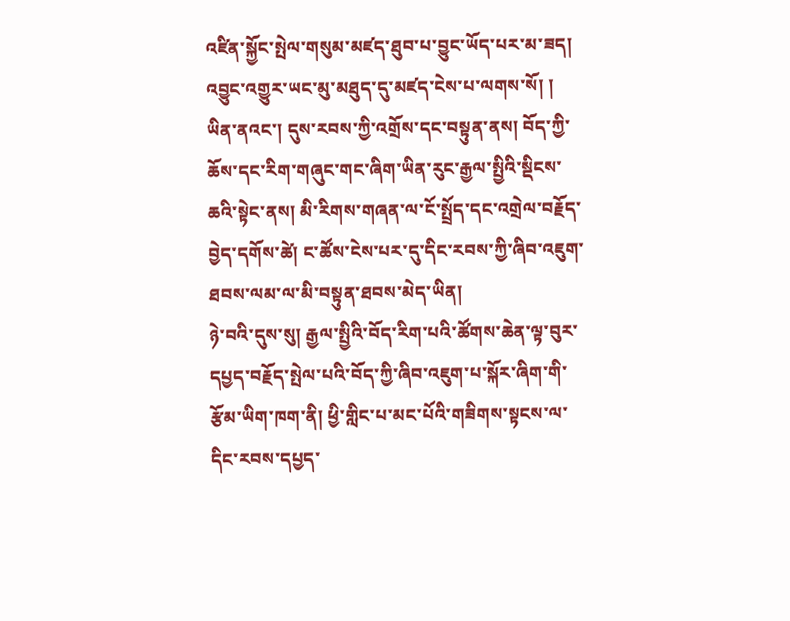འཛིན་སྐྱོང་སྤེལ་གསུམ་མཛད་ཐུབ་པ་བྱུང་ཡོད་པར་མ་ཟད། འབྱུང་འགྱུར་ཡང་མུ་མཐུད་དུ་མཛད་ངེས་པ་ལགས་སོ། ། ཡིན་ནའང་། དུས་རབས་ཀྱི་འགྲོས་དང་བསྟུན་ནས། བོད་ཀྱི་ཆོས་དང་རིག་གཞུང་གང་ཞིག་ཡིན་རུང་རྒྱལ་སྤྱིའི་སྡིངས་ཆའི་སྟེང་ནས། མི་རིགས་གཞན་ལ་ངོ་སྤྲོད་དང་འགྲེལ་བརྗོད་བྱེད་དགོས་ཚེ། ང་ཚོས་ངེས་པར་དུ་དིང་རབས་ཀྱི་ཞིབ་འཇུག་ཐབས་ལམ་ལ་མི་བསྟུན་ཐབས་མེད་ཡིན།
ཉེ་བའི་དུས་སུ། རྒྱལ་སྤྱིའི་བོད་རིག་པའི་ཚོགས་ཆེན་ལྟ་བུར་དཔྱད་བརྗོད་སྤེལ་པའི་བོད་ཀྱི་ཞིབ་འཇུག་པ་སྐོར་ཞིག་གི་རྩོམ་ཡིག་ཁག་ནི། ཕྱི་གླིང་པ་མང་པོའི་གཟིགས་སྟངས་ལ་དིང་རབས་དཔྱད་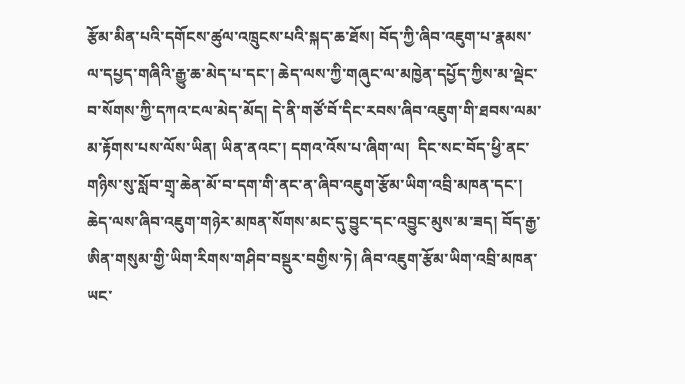རྩོམ་མིན་པའི་དགོངས་ཚུལ་འཁྲུངས་པའི་སྐད་ཆ་ཐོས། བོད་ཀྱི་ཞིབ་འཇུག་པ་རྣམས་ལ་དཔྱད་གཞིའི་རྒྱུ་ཆ་མེད་པ་དང་། ཆེད་ལས་ཀྱི་གཞུང་ལ་མཁྱེན་དཔྱོད་ཀྱིས་མ་ལྡེང་བ་སོགས་ཀྱི་དཀའ་ངལ་མེད་མོད། དེ་ནི་གཙོ་བོ་དིང་རབས་ཞིབ་འཇུག་གི་ཐབས་ལམ་མ་རྟོགས་པས་ལོས་ཡིན། ཡིན་ནའང་། དགའ་འོས་པ་ཞིག་ལ།  དིང་སང་བོད་ཕྱི་ནང་གཉིས་སུ་སློབ་གྲྭ་ཆེན་མོ་བ་དག་གི་ནང་ན་ཞིབ་འཇུག་རྩོམ་ཡིག་འབྲི་མཁན་དང་། ཆེད་ལས་ཞིབ་འཇུག་གཉེར་མཁན་སོགས་མང་དུ་བྱུང་དང་འབྱུང་མུས་མ་ཟད། བོད་རྒྱ་ཨིན་གསུམ་གྱི་ཡིག་རིགས་གཤིབ་བསྡུར་བགྱིས་ཏེ། ཞིབ་འཇུག་རྩོམ་ཡིག་འབྲི་མཁན་ཡང་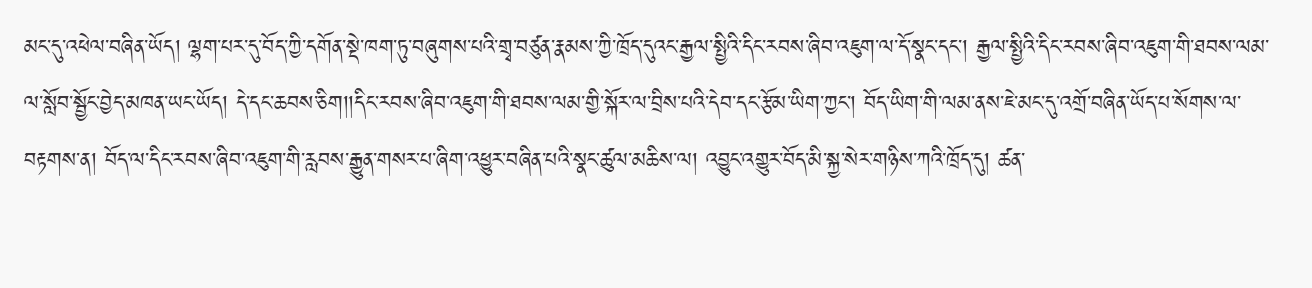མང་དུ་འཕེལ་བཞིན་ཡོད། ལྷག་པར་དུ་བོད་ཀྱི་དགོན་སྡེ་ཁག་ཏུ་བཞུགས་པའི་གྲྭ་བཙུན་རྣམས་ཀྱི་ཁྲོད་དུའང་རྒྱལ་སྤྱིའི་དིང་རབས་ཞིབ་འཇུག་ལ་དོ་སྣང་དང་། རྒྱལ་སྤྱིའི་དིང་རབས་ཞིབ་འཇུག་གི་ཐབས་ལམ་ལ་སློབ་སྦྱོང་བྱེད་མཁན་ཡང་ཡོད། དེ་དང་ཆབས་ཅིག།།དིང་རབས་ཞིབ་འཇུག་གི་ཐབས་ལམ་གྱི་སྐོར་ལ་བྲིས་པའི་དེབ་དང་རྩོམ་ཡིག་ཀྱང་། བོད་ཡིག་གི་ལམ་ནས་ཇེ་མང་དུ་འགྲོ་བཞིན་ཡོད་པ་སོགས་ལ་བརྟགས་ན། བོད་ལ་དིང་རབས་ཞིབ་འཇུག་གི་རླབས་རྒྱུན་གསར་པ་ཞིག་འཕྱུར་བཞིན་པའི་སྣང་ཚུལ་མཆིས་ལ། འབྱུང་འགྱུར་བོད་མི་སྐྱ་སེར་གཉིས་ཀའི་ཁྲོད་དུ། ཚན་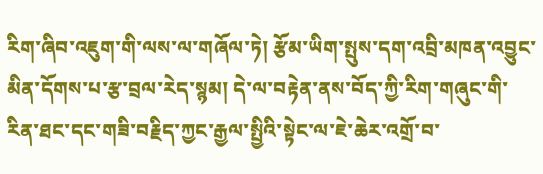རིག་ཞིབ་འཇུག་གི་ལས་ལ་གཞོལ་ཏེ། རྩོམ་ཡིག་སྤུས་དག་འབྲི་མཁན་འབྱུང་མིན་དོགས་པ་རྩ་བྲལ་རེད་སྙམ། དེ་ལ་བརྟེན་ནས་བོད་ཀྱི་རིག་གཞུང་གི་རིན་ཐང་དང་གཟི་བརྗིད་ཀྱང་རྒྱལ་སྤྱིའི་སྟེང་ལ་ཇེ་ཆེར་འགྲོ་བ་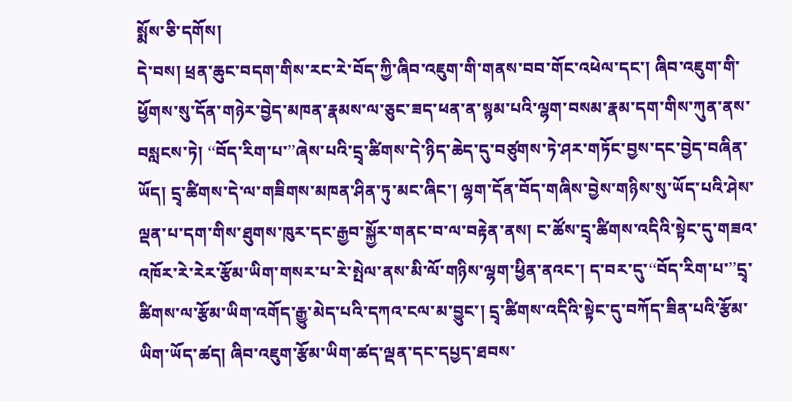སྨོས་ཅི་དགོས།
དེ་བས། ཕྲན་ཆུང་བདག་གིས་རང་རེ་བོད་ཀྱི་ཞིབ་འཇུག་གི་གནས་བབ་གོང་འཕེལ་དང་། ཞིབ་འཇུག་གི་ཕྱོགས་སུ་དོན་གཉེར་བྱེད་མཁན་རྣམས་ལ་ཅུང་ཟད་ཕན་ན་སྙམ་པའི་ལྷག་བསམ་རྣམ་དག་གིས་ཀུན་ནས་བསླངས་ཏེ། ‘‘བོད་རིག་པ་’’ཞེས་པའི་དྲྭ་ཚིགས་དེ་ཉིད་ཆེད་དུ་བཙུགས་ཏེ་ཤར་གཏོང་བྱས་དང་བྱེད་བཞིན་ཡོད། དྲྭ་ཚིགས་དེ་ལ་གཟིགས་མཁན་ཤིན་ཏུ་མང་ཞིང་། ལྷག་དོན་བོད་གཞིས་བྱེས་གཉིས་སུ་ཡོད་པའི་ཤེས་ལྡན་པ་དག་གིས་ཐུགས་ཁུར་དང་རྒྱབ་སྐྱོར་གནང་བ་ལ་བརྟེན་ནས། ང་ཚོས་དྲྭ་ཚིགས་འདིའི་སྟེང་དུ་གཟའ་འཁོར་རེ་རེར་རྩོམ་ཡིག་གསར་པ་རེ་སྤེལ་ནས་མི་ལོ་གཉིས་ལྷག་ཕྱིན་ནའང་། ད་བར་དུ་‘‘བོད་རིག་པ་’’དྲྭ་ཚིགས་ལ་རྩོམ་ཡིག་འགོད་རྒྱུ་མེད་པའི་དཀའ་ངལ་མ་བྱུང་། དྲྭ་ཚིགས་འདིའི་སྟེང་དུ་བཀོད་ཟིན་པའི་རྩོམ་ཡིག་ཡོད་ཚད། ཞིབ་འཇུག་རྩོམ་ཡིག་ཚད་ལྡན་དང་དཔྱད་ཐབས་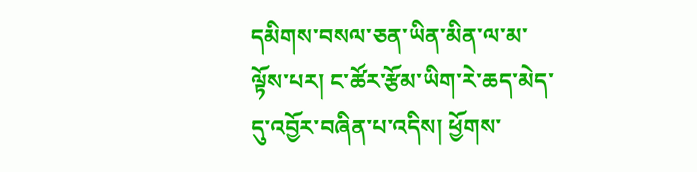དམིགས་བསལ་ཅན་ཡིན་མིན་ལ་མ་ལྟོས་པར། ང་ཚོར་རྩོམ་ཡིག་རེ་ཆད་མེད་དུ་འབྱོར་བཞིན་པ་འདིས། ཕྱོགས་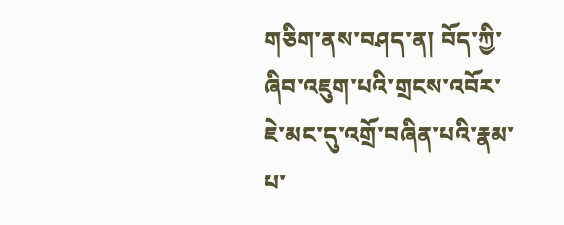གཅིག་ནས་བཤད་ན། བོད་ཀྱི་ཞིབ་འཇུག་པའི་གྲངས་འབོར་ཇེ་མང་དུ་འགྲོ་བཞིན་པའི་རྣམ་པ་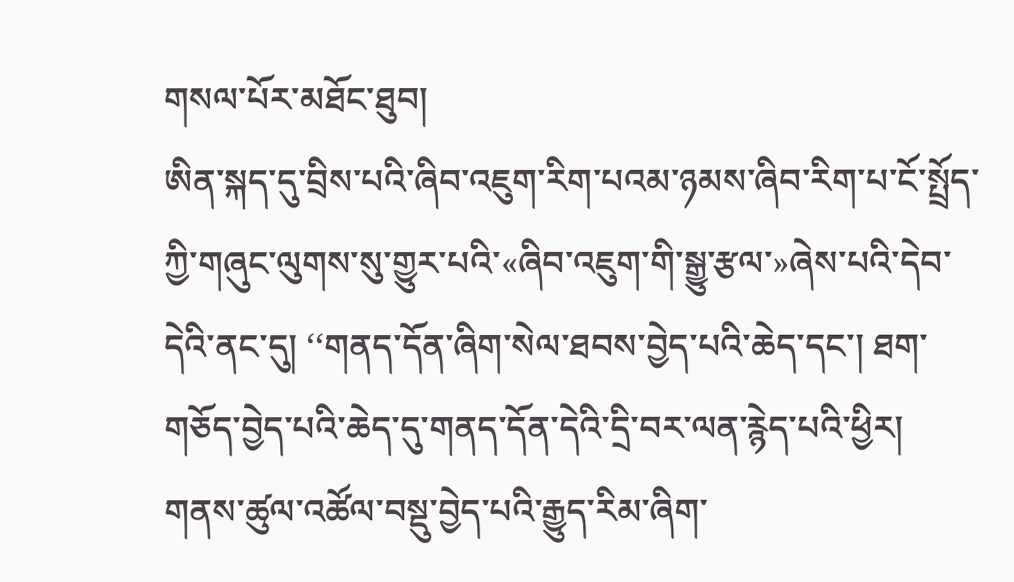གསལ་པོར་མཐོང་ཐུབ།
ཨིན་སྐད་དུ་བྲིས་པའི་ཞིབ་འཇུག་རིག་པའམ་ཉམས་ཞིབ་རིག་པ་ངོ་སྤྲོད་ཀྱི་གཞུང་ལུགས་སུ་གྱུར་པའི་«ཞིབ་འཇུག་གི་སྒྱུ་རྩལ་»ཞེས་པའི་དེབ་དེའི་ནང་དུ། ‘‘གནད་དོན་ཞིག་སེལ་ཐབས་བྱེད་པའི་ཆེད་དང་། ཐག་གཅོད་བྱེད་པའི་ཆེད་དུ་གནད་དོན་དེའི་དྲི་བར་ལན་རྙེད་པའི་ཕྱིར། གནས་ཚུལ་འཚོལ་བསྡུ་བྱེད་པའི་རྒྱུད་རིམ་ཞིག་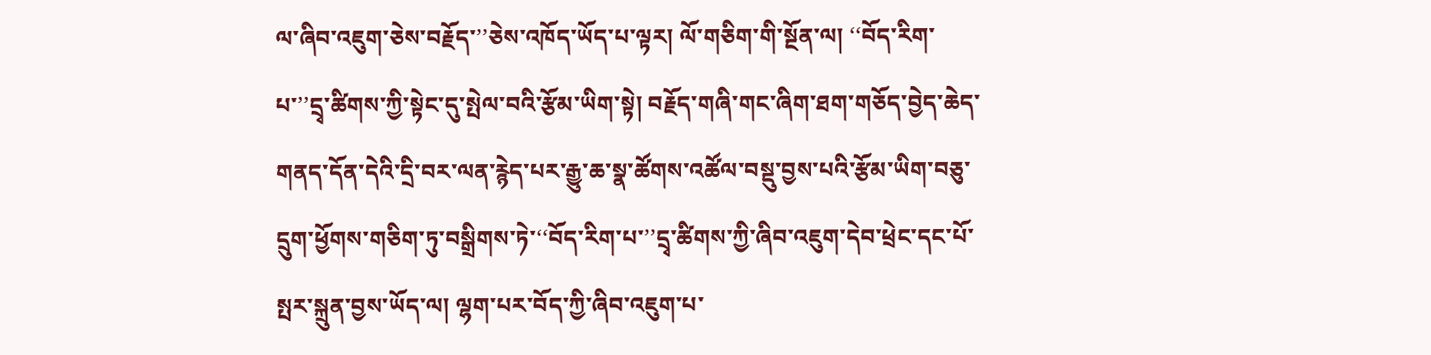ལ་ཞིབ་འཇུག་ཅེས་བརྗོད་’’ཅེས་འཁོད་ཡོད་པ་ལྟར། ལོ་གཅིག་གི་སྔོན་ལ། ‘‘བོད་རིག་པ་’’དྲྭ་ཚིགས་ཀྱི་སྟེང་དུ་སྤེལ་བའི་རྩོམ་ཡིག་སྟེ། བརྗོད་གཞི་གང་ཞིག་ཐག་གཅོད་བྱེད་ཆེད་གནད་དོན་དེའི་དྲི་བར་ལན་རྙེད་པར་རྒྱུ་ཆ་སྣ་ཚོགས་འཚོལ་བསྡུ་བྱས་པའི་རྩོམ་ཡིག་བཅུ་དྲུག་ཕྱོགས་གཅིག་ཏུ་བསྒྲིགས་ཏེ་‘‘བོད་རིག་པ་’’དྲྭ་ཚིགས་ཀྱི་ཞིབ་འཇུག་དེབ་ཕྲེང་དང་པོ་སྤར་སྐྲུན་བྱས་ཡོད་ལ། ལྷག་པར་བོད་ཀྱི་ཞིབ་འཇུག་པ་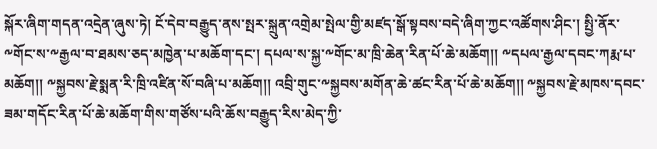སྐོར་ཞིག་གདན་འདྲེན་ཞུས་ཏེ། ངོ་དེབ་བརྒྱུད་ནས་སྤར་སྐྲུན་འགྲེམ་སྤེལ་གྱི་མཛད་སྒོ་སྟབས་བདེ་ཞིག་ཀྱང་འཚོགས་ཤིང་། སྤྱི་ནོར་༸གོང་ས་༸རྒྱལ་བ་ཐམས་ཅད་མཁྱེན་པ་མཆོག་དང་། དཔལ་ས་སྐྱ་༸གོང་མ་ཁྲི་ཆེན་རིན་པོ་ཆེ་མཆོག།། ༸དཔལ་རྒྱལ་དབང་ཀརྨ་པ་མཆོག།། ༸སྐྱབས་རྗེ་སྨན་རི་ཁྲི་འཛིན་སོ་བཞི་པ་མཆོག།། འབྲི་གུང་༸སྐྱབས་མགོན་ཆེ་ཚང་རིན་པོ་ཆེ་མཆོག།། ༸སྐྱབས་རྗེ་མཁས་དབང་ཟམ་གདོང་རིན་པོ་ཆེ་མཆོག་གིས་གཙོས་པའི་ཆོས་བརྒྱུད་རིས་མེད་ཀྱི་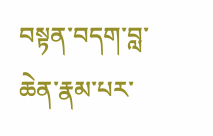བསྟན་བདག་བླ་ཆེན་རྣམ་པར་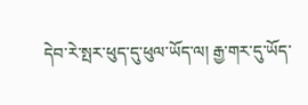དེབ་རེ་སྤར་ཕུད་དུ་ཕུལ་ཡོད་ལ། རྒྱ་གར་དུ་ཡོད་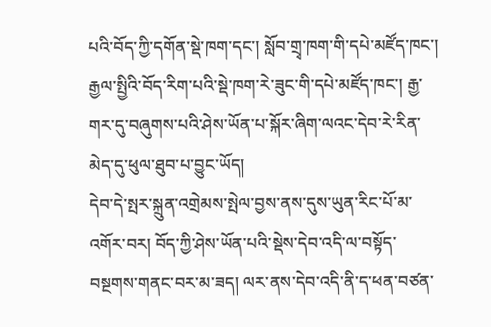པའི་བོད་ཀྱི་དགོན་སྡེ་ཁག་དང་། སློབ་གྲྭ་ཁག་གི་དཔེ་མཛོད་ཁང་། རྒྱལ་སྤྱིའི་བོད་རིག་པའི་སྡེ་ཁག་རེ་ཟུང་གི་དཔེ་མཛོད་ཁང་། རྒྱ་གར་དུ་བཞུགས་པའི་ཤེས་ཡོན་པ་སྐོར་ཞིག་ལའང་དེབ་རེ་རིན་མེད་དུ་ཕུལ་ཐུབ་པ་བྱུང་ཡོད།
དེབ་དེ་སྤར་སྐྲུན་འགྲེམས་སྤེལ་བྱས་ནས་དུས་ཡུན་རིང་པོ་མ་འགོར་བར། བོད་ཀྱི་ཤེས་ཡོན་པའི་སྡེས་དེབ་འདི་ལ་བསྟོད་བསྔགས་གནང་བར་མ་ཟད། ལར་ནས་དེབ་འདི་ནི་ད་ཕན་བཙན་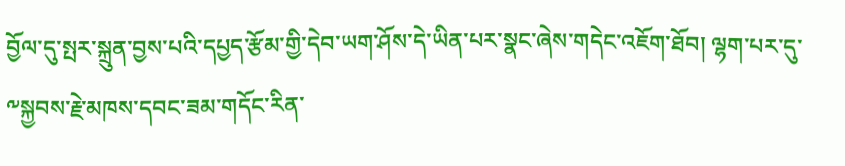བྱོལ་དུ་སྤར་སྐྲུན་བྱས་པའི་དཔྱད་རྩོམ་གྱི་དེབ་ཡག་ཤོས་དེ་ཡིན་པར་སྣང་ཞེས་གདེང་འཇོག་ཐོབ། ལྷག་པར་དུ་༸སྐྱབས་རྗེ་མཁས་དབང་ཟམ་གདོང་རིན་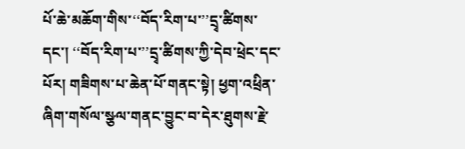པོ་ཆེ་མཆོག་གིས་‘‘བོད་རིག་པ་’’དྲྭ་ཚིགས་དང་། ‘‘བོད་རིག་པ་’’དྲྭ་ཚིགས་ཀྱི་དེབ་ཕྲེང་དང་པོར། གཟིགས་པ་ཆེན་པོ་གནང་སྟེ། ཕྱག་འཕྲིན་ཞིག་གསོལ་སྩལ་གནང་བྱུང་བ་དེར་ཐུགས་རྗེ་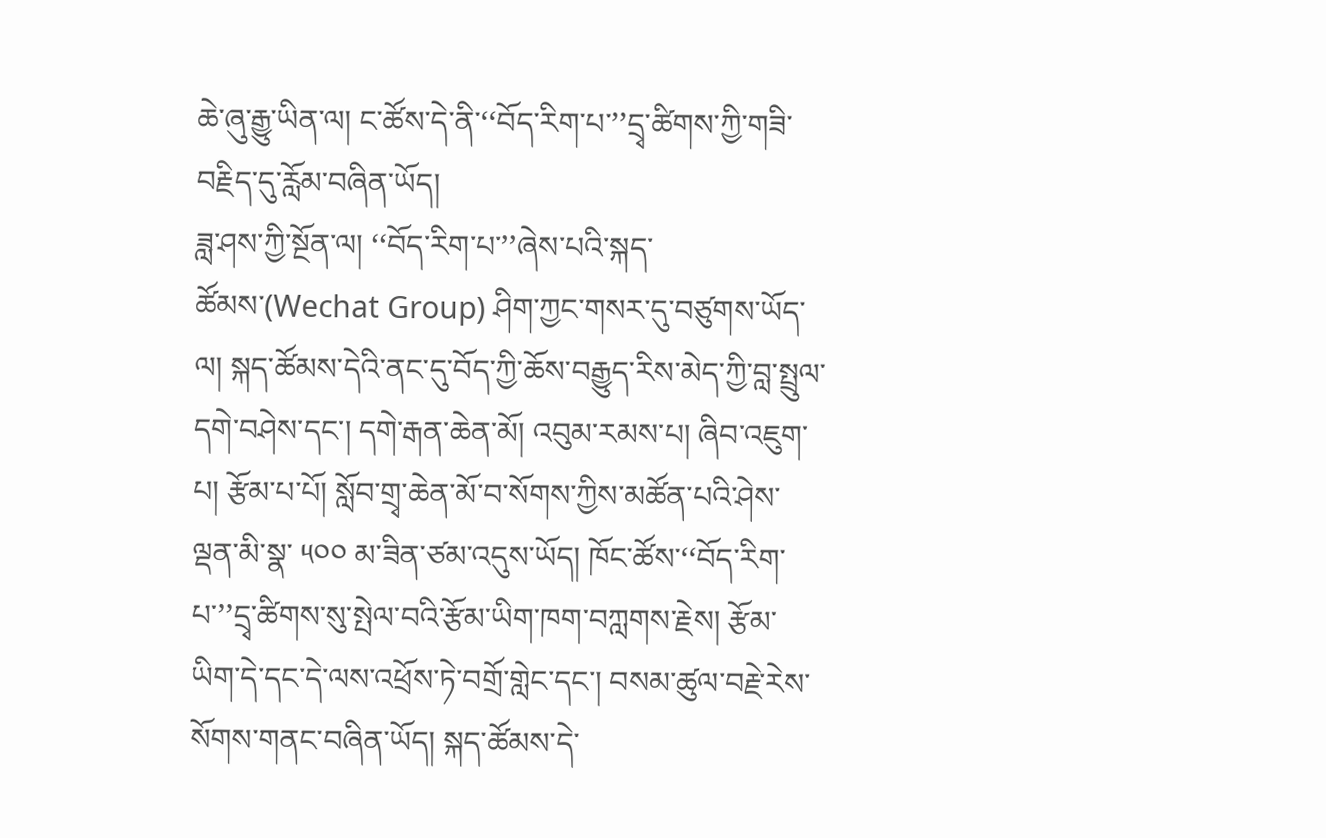ཆེ་ཞུ་རྒྱུ་ཡིན་ལ། ང་ཚོས་དེ་ནི་‘‘བོད་རིག་པ་’’དྲྭ་ཚིགས་ཀྱི་གཟི་བརྗིད་དུ་རློམ་བཞིན་ཡོད།
ཟླ་ཤས་ཀྱི་སྔོན་ལ། ‘‘བོད་རིག་པ་’’ཞེས་པའི་སྐད་ཚོམས་(Wechat Group) ཤིག་ཀྱང་གསར་དུ་བཙུགས་ཡོད་ལ། སྐད་ཚོམས་དེའི་ནང་དུ་བོད་ཀྱི་ཆོས་བརྒྱུད་རིས་མེད་ཀྱི་བླ་སྤྲུལ་དགེ་བཤེས་དང་། དགེ་རྒན་ཆེན་མོ། འབུམ་རམས་པ། ཞིབ་འཇུག་པ། རྩོམ་པ་པོ། སློབ་གྲྭ་ཆེན་མོ་བ་སོགས་ཀྱིས་མཚོན་པའི་ཤེས་ལྡན་མི་སྣ་ ༥༠༠ མ་ཟིན་ཙམ་འདུས་ཡོད། ཁོང་ཚོས་‘‘བོད་རིག་པ་’’དྲྭ་ཚིགས་སུ་སྤེལ་བའི་རྩོམ་ཡིག་ཁག་བཀླགས་རྗེས། རྩོམ་ཡིག་དེ་དང་དེ་ལས་འཕྲོས་ཏེ་བགྲོ་གླེང་དང་། བསམ་ཚུལ་བརྗེ་རེས་སོགས་གནང་བཞིན་ཡོད། སྐད་ཚོམས་དེ་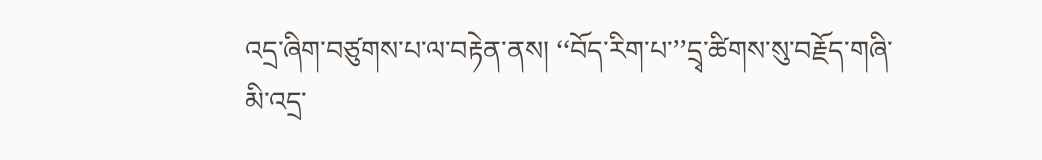འདྲ་ཞིག་བཙུགས་པ་ལ་བརྟེན་ནས། ‘‘བོད་རིག་པ་’’དྲྭ་ཚིགས་སུ་བརྗོད་གཞི་མི་འདྲ་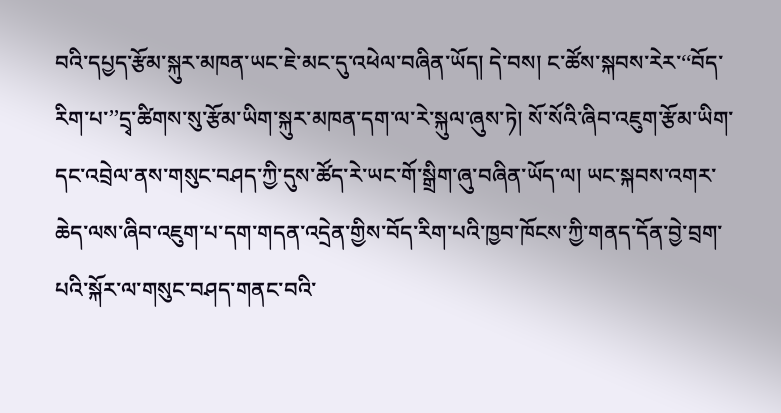བའི་དཔྱད་རྩོམ་སྐུར་མཁན་ཡང་ཇེ་མང་དུ་འཕེལ་བཞིན་ཡོད། དེ་བས། ང་ཚོས་སྐབས་རེར་‘‘བོད་རིག་པ་’’དྲྭ་ཚིགས་སུ་རྩོམ་ཡིག་སྐུར་མཁན་དག་ལ་རེ་སྐུལ་ཞུས་ཏེ། སོ་སོའི་ཞིབ་འཇུག་རྩོམ་ཡིག་དང་འབྲེལ་ནས་གསུང་བཤད་ཀྱི་དུས་ཚོད་རེ་ཡང་གོ་སྒྲིག་ཞུ་བཞིན་ཡོད་ལ། ཡང་སྐབས་འགར་ཆེད་ལས་ཞིབ་འཇུག་པ་དག་གདན་འདྲེན་གྱིས་བོད་རིག་པའི་ཁྱབ་ཁོངས་ཀྱི་གནད་དོན་བྱེ་བྲག་པའི་སྐོར་ལ་གསུང་བཤད་གནང་བའི་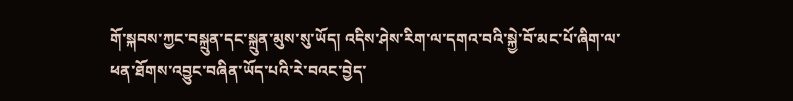གོ་སྐབས་ཀྱང་བསྐྲུན་དང་སྐྲུན་མུས་སུ་ཡོད། འདིས་ཤེས་རིག་ལ་དགའ་བའི་སྐྱེ་བོ་མང་པོ་ཞིག་ལ་ཕན་ཐོགས་འབྱུང་བཞིན་ཡོད་པའི་རེ་བའང་བྱེད་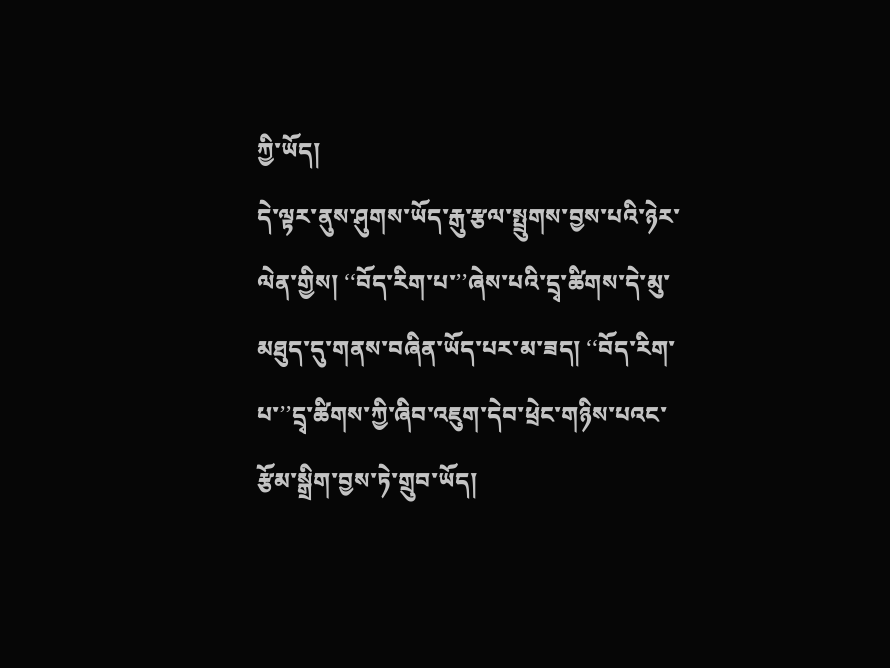ཀྱི་ཡོད།
དེ་ལྟར་ནུས་ཤུགས་ཡོད་རྒུ་རྩལ་སྤྲུགས་བྱས་པའི་ཉེར་ལེན་གྱིས། ‘‘བོད་རིག་པ་’’ཞེས་པའི་དྲྭ་ཚིགས་དེ་མུ་མཐུད་དུ་གནས་བཞིན་ཡོད་པར་མ་ཟད། ‘‘བོད་རིག་པ་’’དྲྭ་ཚིགས་ཀྱི་ཞིབ་འཇུག་དེབ་ཕྲེང་གཉིས་པའང་རྩོམ་སྒྲིག་བྱས་ཏེ་གྲུབ་ཡོད།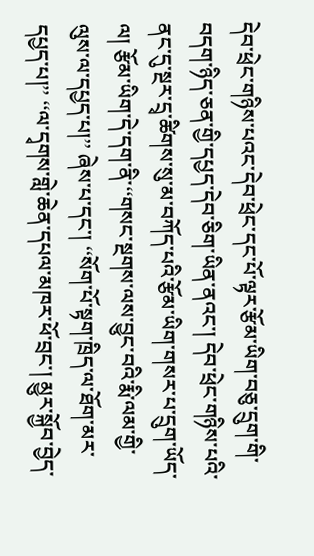དེབ་ཕྲེང་གཉིས་པའང་དེབ་ཕྲེང་དང་པོ་ལྟར་རྩོམ་ཡིག་བཅུ་དྲུག་གི་བདག་ཉིད་ཅན་གྱི་དཔྱད་དེབ་ཅིག་ཡིན་ནའང་། དེབ་ཕྲེང་གཉིས་པའི་ནང་དུ་སྔར་དྲྭ་ཚིགས་སུ་མ་བཀོད་པའི་རྩོམ་ཡིག་གསར་པ་དྲུག་ཡོད་ལ། རྩོམ་ཡིག་དེ་དག་ནི་‘‘གསང་སྔགས་ལས་བྱུང་བའི་རྨི་ལམ་གྱི་ལུས་ལ་དཔྱད་པ།’’ ཞེས་པ་དང་། ‘‘སོག་པོ་སྟག་ཁྲིད་ལ་ཐོག་མར་དཔྱད་པ།’’ ‘‘ལ་དྭགས་གླེ་ཆེན་དཔལ་མཁར་ཕོ་བྲང་། མྱུར་སྐྱོབ་བྱེད་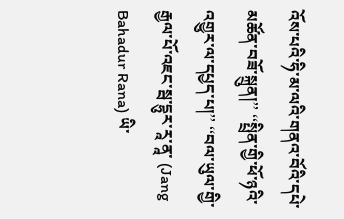འོས་པའི་ཧི་མ་ལའི་གནའ་བོའི་དཔེ་མཚོན་བཟོ་སྐྲུན།’’ ‘‘སྤྲིན་གྱི་ཕོ་ཉའི་འགྱུར་ལ་དཔྱད་པ།’’ ‘‘བལ་ཡུལ་གྱི་རྒྱལ་པོ་འཇང་སྦ་དྷུར་རཱ་ནཱ་ (Jang Bahadur Rana) ཡི་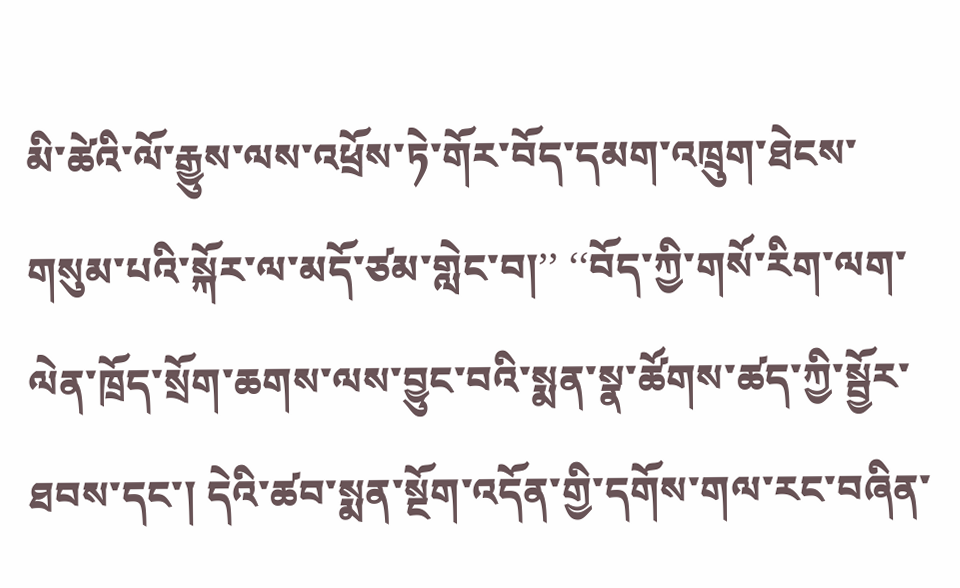མི་ཚེའི་ལོ་རྒྱུས་ལས་འཕྲོས་ཏེ་གོར་བོད་དམག་འཁྲུག་ཐེངས་གསུམ་པའི་སྐོར་ལ་མདོ་ཙམ་གླེང་བ།’’ ‘‘བོད་ཀྱི་གསོ་རིག་ལག་ལེན་ཁྲོད་སྲོག་ཆགས་ལས་བྱུང་བའི་སྨན་སྣ་ཚོགས་ཚད་ཀྱི་སྦྱོར་ཐབས་དང་། དེའི་ཚབ་སྨན་སྔོག་འདོན་གྱི་དགོས་གལ་རང་བཞིན་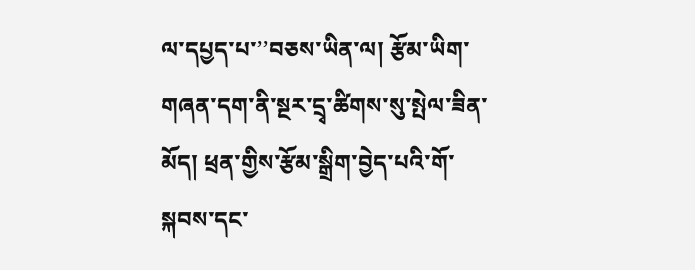ལ་དཔྱད་པ་’’བཅས་ཡིན་ལ། རྩོམ་ཡིག་གཞན་དག་ནི་སྔར་དྲྭ་ཚིགས་སུ་སྤེལ་ཟིན་མོད། ཕྲན་གྱིས་རྩོམ་སྒྲིག་བྱེད་པའི་གོ་སྐབས་དང་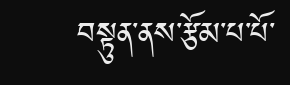བསྟུན་ནས་རྩོམ་པ་པོ་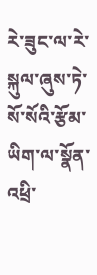རེ་ཟུང་ལ་རེ་སྐུལ་ཞུས་ཏེ་སོ་སོའི་རྩོམ་ཡིག་ལ་སྣོན་འཕྲི་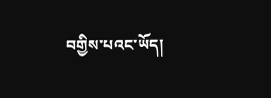བགྱིས་པའང་ཡོད།